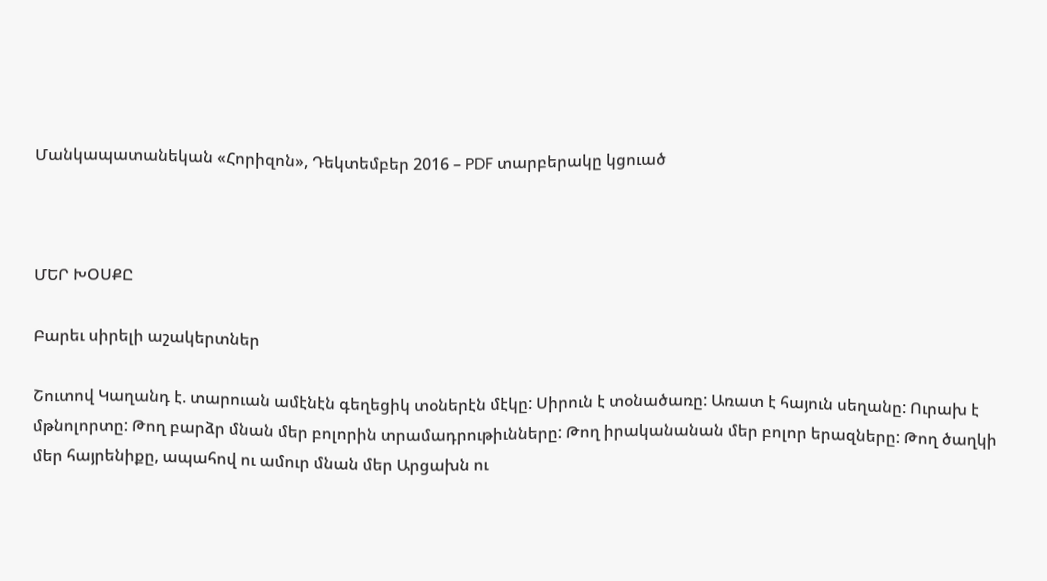Մանկապատանեկան «Հորիզոն», Դեկտեմբեր 2016 – PDF տարբերակը կցուած



ՄԵՐ ԽՕՍՔԸ

Բարեւ սիրելի աշակերտներ

Շուտով Կաղանդ է. տարուան ամէնէն գեղեցիկ տօներէն մէկը: Սիրուն է տօնածառը: Առատ է հայուն սեղանը: Ուրախ է մթնոլորտը: Թող բարձր մնան մեր բոլորին տրամադրութիւնները: Թող իրականանան մեր բոլոր երազները: Թող ծաղկի մեր հայրենիքը, ապահով ու ամուր մնան մեր Արցախն ու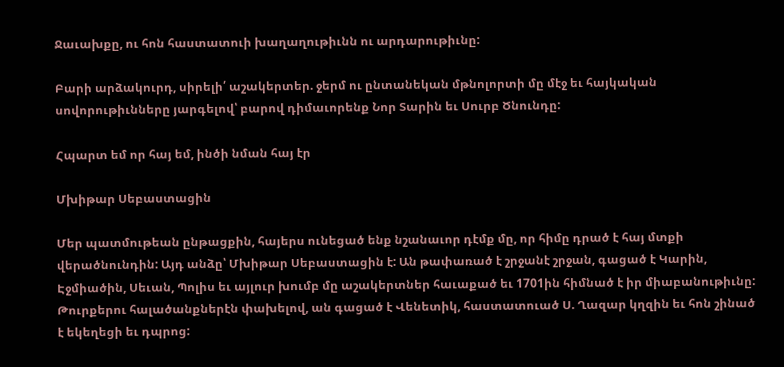Ջաւախքը, ու հոն հաստատուի խաղաղութիւնն ու արդարութիւնը:

Բարի արձակուրդ, սիրելի՛ աշակերտեր. ջերմ ու ընտանեկան մթնոլորտի մը մէջ եւ հայկական սովորութիւնները յարգելով՝ բարով դիմաւորենք Նոր Տարին եւ Սուրբ Ծնունդը:

Հպարտ եմ որ հայ եմ, ինծի նման հայ էր

Մխիթար Սեբաստացին

Մեր պատմութեան ընթացքին, հայերս ունեցած ենք նշանաւոր դէմք մը, որ հիմը դրած է հայ մտքի վերածնունդին: Այդ անձը՝ Մխիթար Սեբաստացին է: Ան թափառած է շրջանէ շրջան, գացած է Կարին, Էջմիածին, Սեւան, Պոլիս եւ այլուր խումբ մը աշակերտներ հաւաքած եւ 1701ին հիմնած է իր միաբանութիւնը: Թուրքերու հալածանքներէն փախելով, ան գացած է Վենետիկ, հաստատուած Ս. Ղազար կղզին եւ հոն շինած է եկեղեցի եւ դպրոց: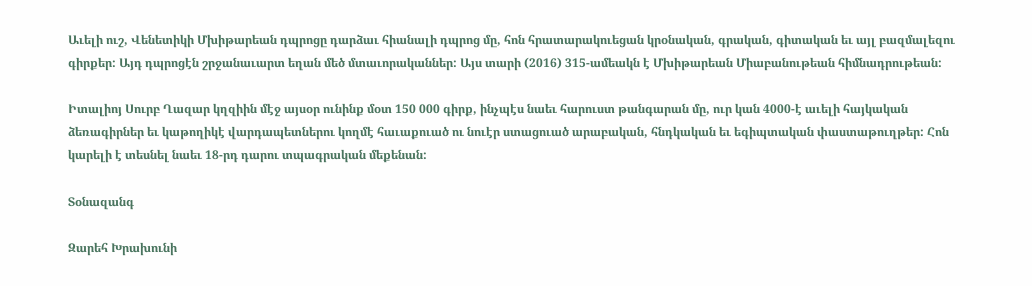Աւելի ուշ, Վենետիկի Մխիթարեան դպրոցը դարձաւ հիանալի դպրոց մը, հոն հրատարակուեցան կրօնական, գրական, գիտական եւ այլ բազմալեզու գիրքեր: Այդ դպրոցէն շրջանաւարտ եղան մեծ մտաւորականներ: Այս տարի (2016) 315-ամեակն է Մխիթարեան Միաբանութեան հիմնադրութեան:

Իտալիոյ Սուրբ Ղազար կղզիին մէջ այսօր ունինք մօտ 150 000 գիրք, ինչպէս նաեւ հարուստ թանգարան մը, ուր կան 4000-է աւելի հայկական ձեռագիրներ եւ կաթողիկէ վարդապետներու կողմէ հաւաքուած ու նուէր ստացուած արաբական, հնդկական եւ եգիպտական փաստաթուղթեր: Հոն կարելի է տեսնել նաեւ 18-րդ դարու տպագրական մեքենան:

Տօնազանգ

Զարեհ Խրախունի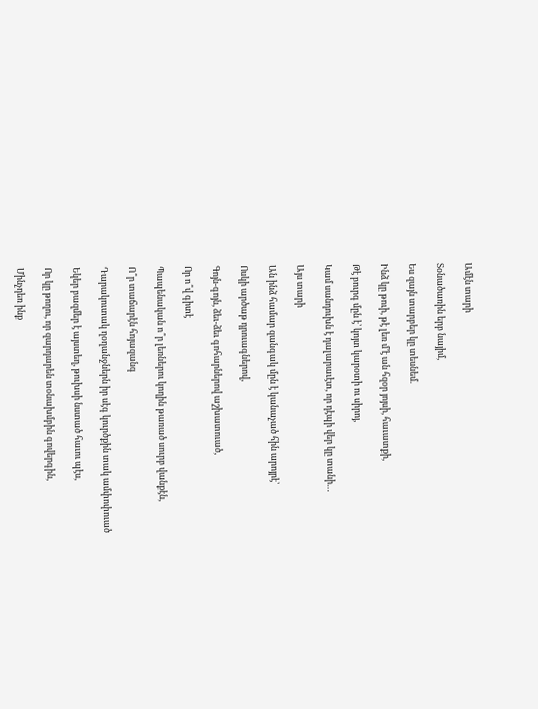Ամէն տարի

Տօնածառին երբ նայիմ,

Ես զայն տարբեր կը տեսնեմ.

Ինձ կը թուի, թէ լեռ մ’է ան հզօր յոյսի, հաւատքի,

Թէ բուրգ մըն է՝ կոյտ կարօտի ու սիրոյ,

Կամ սանդուխն է դալարաւէտ, որ դէպի վեր կը տանի…

Այս տարի

Ան ինձ համար զանգակ մըն է կանաչած հին արոյրէ՝

Ոսկի արծաթ դրուագներով,

Գոյն-գոյն, ձեւ-ձեւ գոհարներով աշխատուած,

Որ ո՞վ գիտէ

Պապենական ո՞ր լեռներու կողին թառած սուրբ վանքէն,

Ո՞ր տաճարէն հոյազանգ

Դարակուտակ ղօղանջներն իր սէգ կուրծքին տակ ամփոփուած

Եկեր բազմեր է այստեղ, թուխսի նստած հաւու պէս,

Որ կը թողու, որ զարդարեն տօնախմբին գովերգին,

Մինչդեռ ինք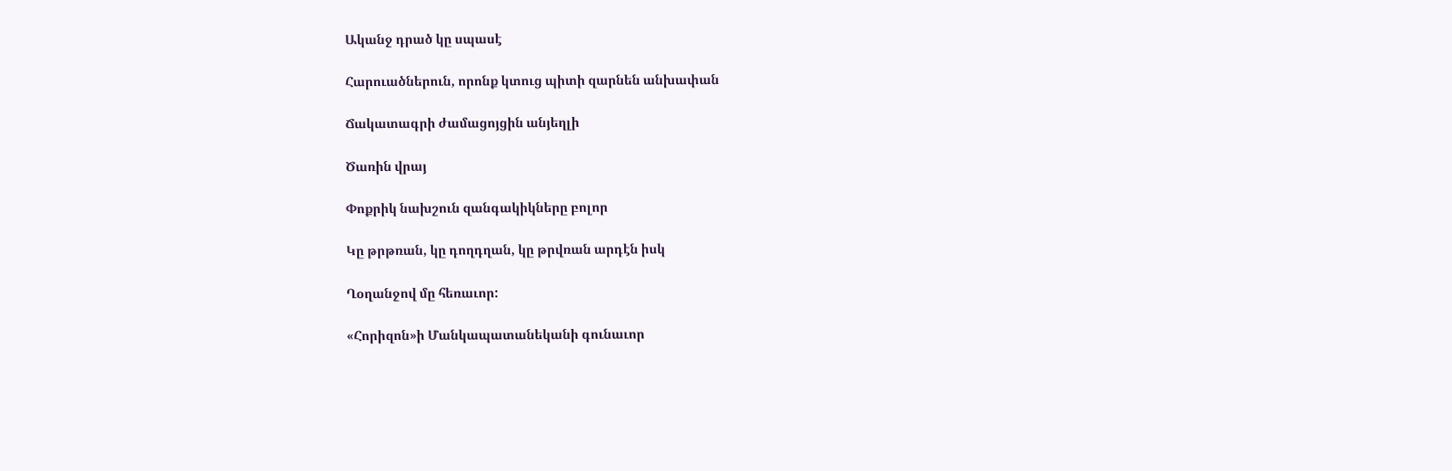Ականջ դրած կը սպասէ

Հարուածներուն, որոնք կտուց պիտի զարնեն անխափան

Ճակատագրի ժամացոյցին անյեղլի

Ծառին վրայ

Փոքրիկ նախշուն զանգակիկները բոլոր

Կը թրթռան, կը դողդղան, կը թրվռան արդէն իսկ

Ղօղանջով մը հեռաւոր:

«Հորիզոն»ի Մանկապատանեկանի գունաւոր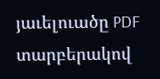յաւելուածը PDF տարբերակով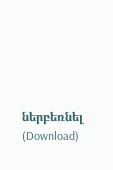ներբեռնել (Download)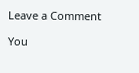Leave a Comment

You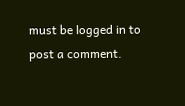must be logged in to post a comment.